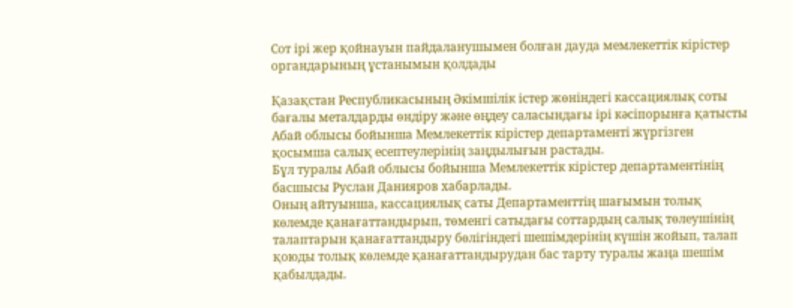Сот ірі жер қойнауын пайдаланушымен болған дауда мемлекеттік кірістер органдарының ұстанымын қолдады

Қазақстан Республикасының Әкімшілік істер жөніндегі кассациялық соты бағалы металдарды өндіру және өңдеу саласындағы ірі кәсіпорынға қатысты Абай облысы бойынша Мемлекеттік кірістер департаменті жүргізген қосымша салық есептеулерінің заңдылығын растады.
Бұл туралы Абай облысы бойынша Мемлекеттік кірістер департаментінің басшысы Руслан Данияров хабарлады.
Оның айтуынша, кассациялық саты Департаменттің шағымын толық көлемде қанағаттандырып, төменгі сатыдағы соттардың салық төлеушінің талаптарын қанағаттандыру бөлігіндегі шешімдерінің күшін жойып, талап қоюды толық көлемде қанағаттандырудан бас тарту туралы жаңа шешім қабылдады.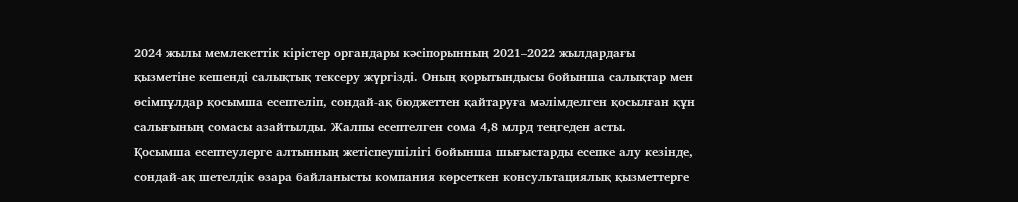2024 жылы мемлекеттік кірістер органдары кәсіпорынның 2021–2022 жылдардағы қызметіне кешенді салықтық тексеру жүргізді. Оның қорытындысы бойынша салықтар мен өсімпұлдар қосымша есептеліп, сондай-ақ бюджеттен қайтаруға мәлімделген қосылған құн салығының сомасы азайтылды. Жалпы есептелген сома 4,8 млрд теңгеден асты.
Қосымша есептеулерге алтынның жетіспеушілігі бойынша шығыстарды есепке алу кезінде, сондай-ақ шетелдік өзара байланысты компания көрсеткен консультациялық қызметтерге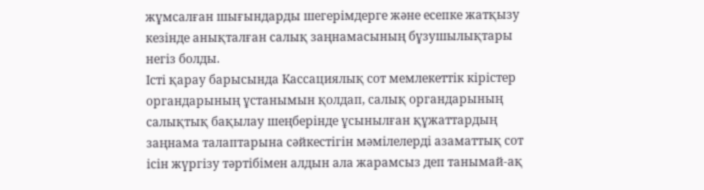жұмсалған шығындарды шегерімдерге және есепке жатқызу кезінде анықталған салық заңнамасының бұзушылықтары негіз болды.
Істі қарау барысында Кассациялық сот мемлекеттік кірістер органдарының ұстанымын қолдап, салық органдарының салықтық бақылау шеңберінде ұсынылған құжаттардың заңнама талаптарына сәйкестігін мәмілелерді азаматтық сот ісін жүргізу тәртібімен алдын ала жарамсыз деп танымай-ақ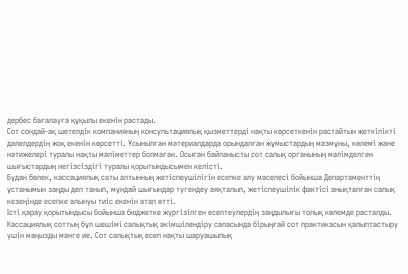дербес бағалауға құқылы екенін растады.
Сот сондай-ақ шетелдік компанияның консультациялық қызметтерді нақты көрсеткенін растайтын жеткілікті дәлелдердің жоқ екенін көрсетті. Ұсынылған материалдарда орындалған жұмыстардың мазмұны, көлемі және нәтижелері туралы нақты мәліметтер болмаған. Осыған байланысты сот салық органының мәлімделген шығыстардың негізсіздігі туралы қорытындысымен келісті.
Бұдан бөлек, кассациялық саты алтынның жетіспеушілігін есепке алу мәселесі бойынша Департаменттің ұстанымын заңды деп танып, мұндай шығындар түгендеу аяқталып, жетіспеушілік фактісі анықталған салық кезеңінде есепке алынуы тиіс екенін атап өтті.
Істі қарау қорытындысы бойынша бюджетке жүргізілген есептеулердің заңдылығы толық көлемде расталды.
Кассациялық соттың бұл шешімі салықтық әкімшілендіру саласында бірыңғай сот практикасын қалыптастыру үшін маңызды мәнге ие. Сот салықтық есеп нақты шаруашылық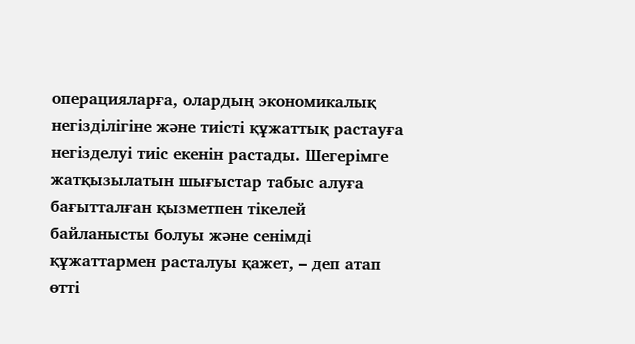операцияларға, олардың экономикалық негізділігіне және тиісті құжаттық растауға негізделуі тиіс екенін растады. Шегерімге жатқызылатын шығыстар табыс алуға бағытталған қызметпен тікелей байланысты болуы және сенімді құжаттармен расталуы қажет, – деп атап өтті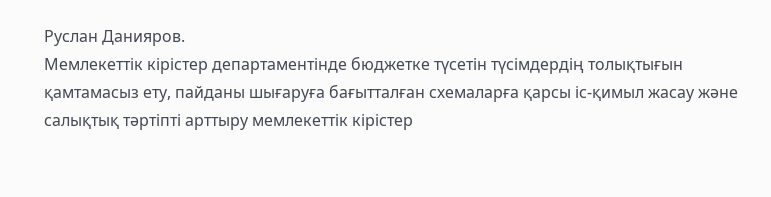Руслан Данияров.
Мемлекеттік кірістер департаментінде бюджетке түсетін түсімдердің толықтығын қамтамасыз ету, пайданы шығаруға бағытталған схемаларға қарсы іс-қимыл жасау және салықтық тәртіпті арттыру мемлекеттік кірістер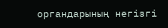органдарының негізгі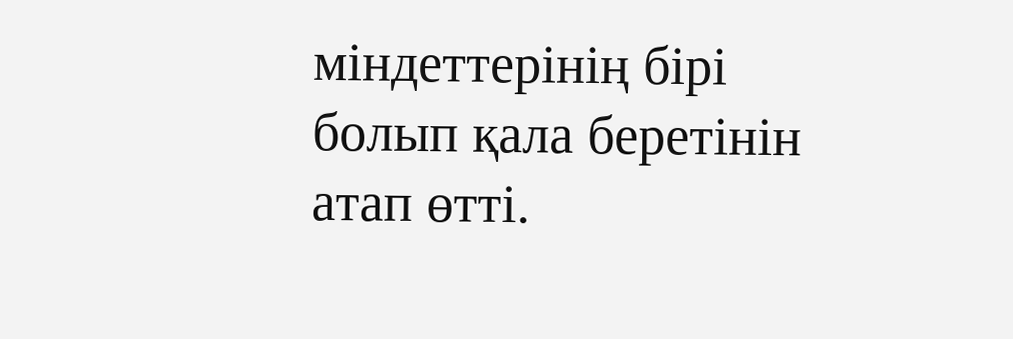міндеттерінің бірі болып қала беретінін атап өтті.